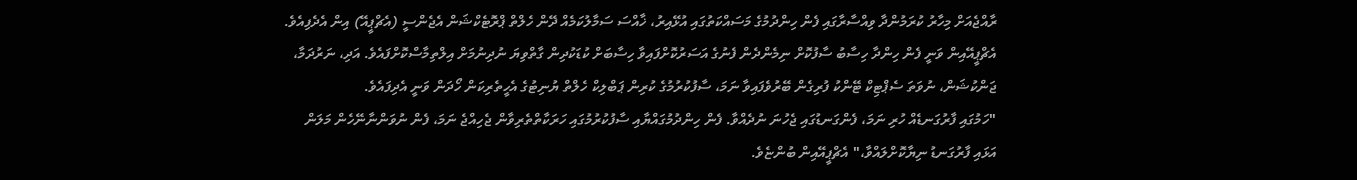ރާއްޖެއަށް މިހާރު ކުރަމުންދާ ވިއްސާރާގައި ފެން ހިންދުމުގެ މަސައްކަތުގައި އުޅޭއިރު، ޚާއްސަ ސަމާލުކަމެއް ދޭން ހެލްތް ޕްރޮޓެކްޝަން އެޖެންސީ (އެޗްޕީއޭ) އިން އެދެފިއެވެ.
އެޗްޕީއޭއިން ވަނީ ފެން ހިންދާ ހިސާބު ސާފުކޮށް ނިމެންދެން ފެނުގެ އަސަރުކޮށްފައިވާ ހިސާބަށް ކުޑަކުދިން ގާތްވިޔަ ނުދިނުމަށް އިލްތިމާސްކޮށްފައެވެ. އަދި، ނަރުދަމާ، ޖަންކުޝަން، ނުވަތަ ސެޕްޓިކް ޓޭންކު ފުރިގެން ބޭރުވެފައިވާ ނަމަ، ސާފުކުރުމުގެ ކުރިން ޕަބްލިކް ހެލްތް ޔުނިޓުގެ އެހީތެރިކަން ހޯދަން ވަނީ އެދިފައެވެ.
"ހަމުގައި ފާރުގަނޑެއް ހުރި ނަމަ، ފެންގަނޑުގައި ޖެހުނަ ނުދެއްވާ. ފެން ހިންދުމުގައްޔާއި ސާފުކުރުމުގައި ހަރަކާތްތެރިވާން ޖެހިއްޖެ ނަމަ، ފެން ނުވަންނާނޭހެން މަލަން އަޅައި ފާރުގަނޑު ނިޔާކޮށްލައްވާ،" އެޗްޕީއޭއިން ބުންޏެވެ.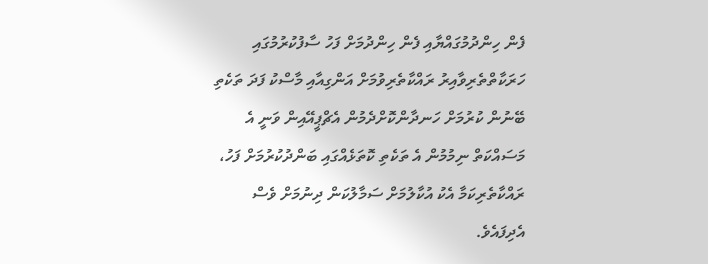ފެން ހިންދުމުގައްޔާއި ފެން ހިންދުމަށް ފަހު ސާފުކުރުމުގައި ހަރަކާތްތެރިވާއިރު ރައްކާތެރިވުމަށް އަންގިއާއި މާސްކު ފަދަ ތަކެތި ބޭނުން ކުރުމަށް ހަނދާންކޮށްދެމުން އެޗްޕީއޭއިން ވަނީ އެ މަސައްކަތް ނިމުމުން އެ ތަކެތި ކޮތަޅެއްގައި ބަންދުކުރުމަށް ފަހު، ރައްކާތެރިކަމާ އެކު އުކާލުމަށް ސަމާލުކަން ދިނުމަށް ވެސް އެދިފައެވެ.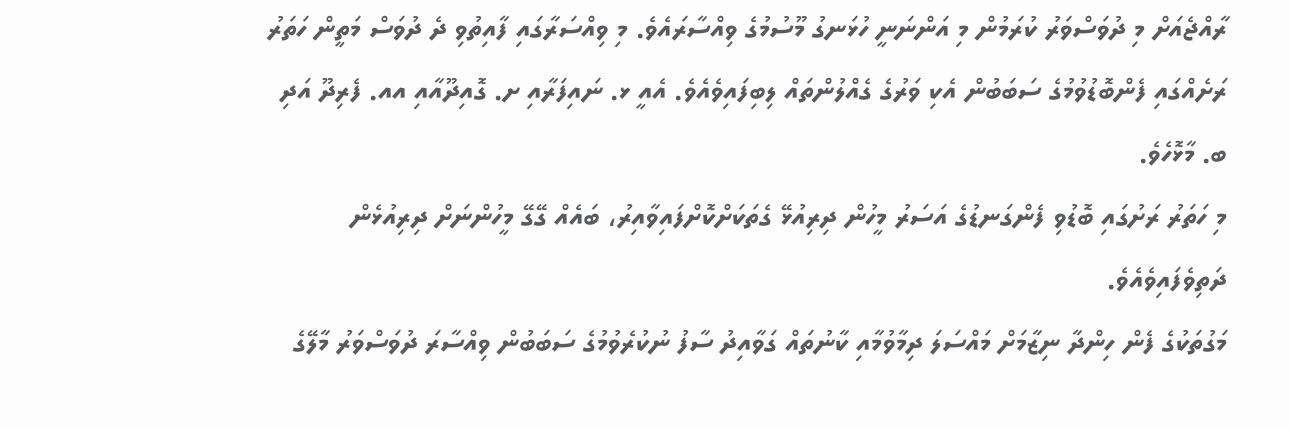ރާއްޖެއަށް މި ދުވަސްވަރު ކުރަމުން މި އަންނަނީ ހުޅަނގު މޫސުމުގެ ވިއްސާރައެވެ. މި ވިއްސަރާގައި ފާއިތުވި ދެ ދުވަސް މަތީން ހަތަރު ރަށެއްގައި ފެންބޮޑުވުމުގެ ސަބަބުން އެކި ވަރުގެ ގެއްލުންތައް ލިބިފައިވެއެވެ. އެއީ ޅ. ނައިފަރާއި ށ. ގޮއިދޫއާއި އއ. ފެރިދޫ އަދި ބ. މާޅޮހެވެ.
މި ހަތަރު ރަށުގައި ބޮޑުވި ފެންގަނޑުގެ އަސަރު މީހުން ދިރިއުޅޭ ގެތަކަށްކޮށްފައިވާއިރު، ބައެއް ގޭގޭ މީހުންނަށް ދިރިއުޅެން ދަތިވެފައިވެއެވެ.
މަގުތަކުގެ ފެން ހިންދާ ނިޒާމަށް މައްސަލަ ދިމާވުމާއި ކާނުތައް ގަވާއިދު ސާފު ނުކުރެވުމުގެ ސަބަބުން ވިއްސާރަ ދުވަސްވަރު މާލޭގެ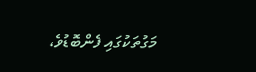މަގުތަކުގައި ފެންބޮޑުވެ،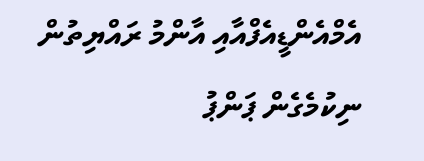އެމްއެންޑީއެފްއާއި އާންމު ރައްޔިތުން ނިކުމެގެން ޕަންޕު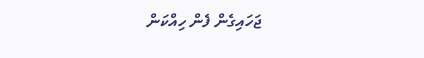ޖަހައިގެން ފެން ހިއްކަން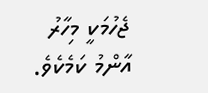ޖެހުމަކީ މިހާރު އާންމު ކަމެކެވެ.